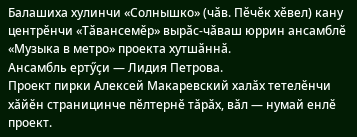Балашиха хулинчи «Солнышко» (чӑв. Пӗчӗк хӗвел) кану центрӗнчи «Тӑвансемӗр» вырӑс-чӑваш юррин ансамблӗ «Музыка в метро» проекта хутшӑннӑ.
Ансамбль ертӳҫи — Лидия Петрова.
Проект пирки Алексей Макаревский халӑх тетелӗнчи хӑйӗн страницинче пӗлтернӗ тӑрӑх, вӑл — нумай енлӗ проект.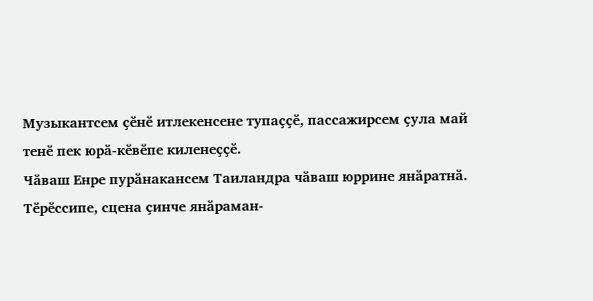Музыкантсем ҫӗнӗ итлекенсене тупаҫҫӗ, пассажирсем ҫула май тенӗ пек юрӑ-кӗвӗпе киленеҫҫӗ.
Чӑваш Енре пурӑнакансем Таиландра чӑваш юррине янӑратнӑ. Тӗрӗссипе, сцена ҫинче янӑраман-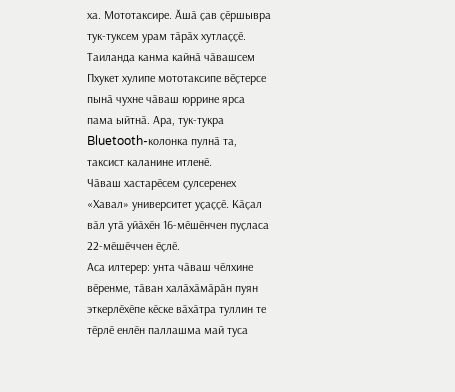ха. Мототаксире. Ӑшӑ ҫав ҫӗршывра тук-туксем урам тӑрӑх хутлаҫҫӗ.
Таиланда канма кайнӑ чӑвашсем Пхукет хулипе мототаксипе вӗҫтерсе пынӑ чухне чӑваш юррине ярса пама ыйтнӑ. Ара, тук-тукра Bluetooth-колонка пулнӑ та, таксист каланине итленӗ.
Чӑваш хастарӗсем ҫулсеренех «Хавал» университет уҫаҫҫӗ. Кӑҫал вӑл утӑ уйӑхӗн 16-мӗшӗнчен пуҫласа 22-мӗшӗччен ӗҫлӗ.
Аса илтерер: унта чӑваш чӗлхине вӗренме, тӑван халӑхӑмӑрӑн пуян эткерлӗхӗпе кӗске вӑхӑтра туллин те тӗрлӗ енлӗн паллашма май туса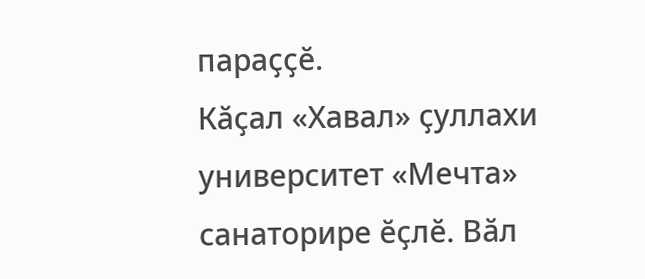параҫҫӗ.
Кӑҫал «Хавал» ҫуллахи университет «Мечта» санаторире ӗҫлӗ. Вӑл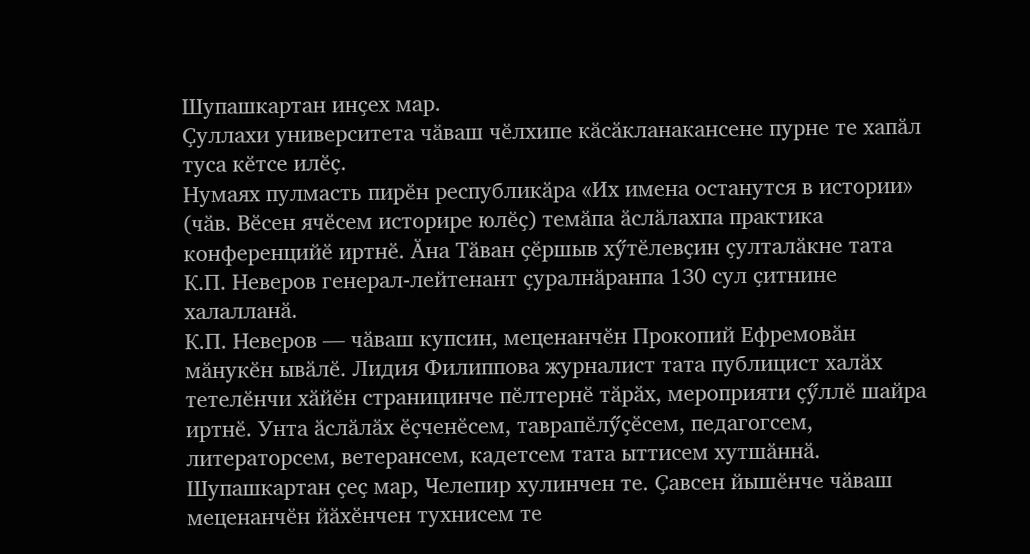Шупашкартан инҫех мар.
Ҫуллахи университета чӑваш чӗлхипе кӑсӑкланакансене пурне те хапӑл туса кӗтсе илӗҫ.
Нумаях пулмасть пирӗн республикӑра «Их имена останутся в истории» (чӑв. Вӗсен ячӗсем историре юлӗҫ) темӑпа ӑслӑлахпа практика конференцийӗ иртнӗ. Ӑна Тӑван ҫӗршыв хӳтӗлевҫин ҫулталӑкне тата К.П. Неверов генерал-лейтенант ҫуралнӑранпа 130 сул ҫитнине халалланӑ.
К.П. Неверов — чӑваш купсин, меценанчӗн Прокопий Ефремовӑн мӑнукӗн ывӑлӗ. Лидия Филиппова журналист тата публицист халӑх тетелӗнчи хӑйӗн страницинче пӗлтернӗ тӑрӑх, мероприяти ҫӳллӗ шайра иртнӗ. Унта ӑслӑлӑх ӗҫченӗсем, таврапӗлӳҫӗсем, педагогсем, литераторсем, ветерансем, кадетсем тата ыттисем хутшӑннӑ. Шупашкартан ҫеҫ мар, Челепир хулинчен те. Ҫавсен йышӗнче чӑваш меценанчӗн йӑхӗнчен тухнисем те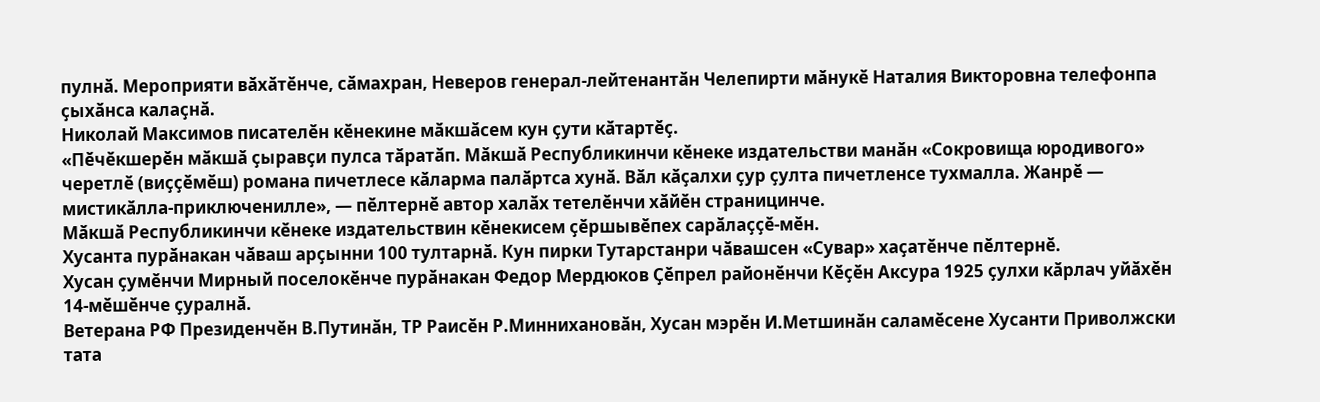пулнӑ. Мероприяти вӑхӑтӗнче, сӑмахран, Неверов генерал-лейтенантӑн Челепирти мӑнукӗ Наталия Викторовна телефонпа ҫыхӑнса калаҫнӑ.
Николай Максимов писателӗн кӗнекине мӑкшӑсем кун ҫути кӑтартӗҫ.
«Пӗчӗкшерӗн мӑкшӑ ҫыравҫи пулса тӑратӑп. Мӑкшӑ Республикинчи кӗнеке издательстви манӑн «Сокровища юродивого» черетлӗ (виҫҫӗмӗш) романа пичетлесе кӑларма палӑртса хунӑ. Вӑл кӑҫалхи ҫур ҫулта пичетленсе тухмалла. Жанрӗ — мистикӑлла-приключенилле», — пӗлтернӗ автор халӑх тетелӗнчи хӑйӗн страницинче.
Мӑкшӑ Республикинчи кӗнеке издательствин кӗнекисем ҫӗршывӗпех сарӑлаҫҫӗ-мӗн.
Хусанта пурӑнакан чӑваш арҫынни 100 тултарнӑ. Кун пирки Тутарстанри чӑвашсен «Сувар» хаҫатӗнче пӗлтернӗ.
Хусан ҫумӗнчи Мирный поселокӗнче пурӑнакан Федор Мердюков Ҫӗпрел районӗнчи Кӗҫӗн Аксура 1925 ҫулхи кӑрлач уйӑхӗн 14-мӗшӗнче ҫуралнӑ.
Ветерана РФ Президенчӗн В.Путинӑн, ТР Раисӗн Р.Миннихановӑн, Хусан мэрӗн И.Метшинӑн саламӗсене Хусанти Приволжски тата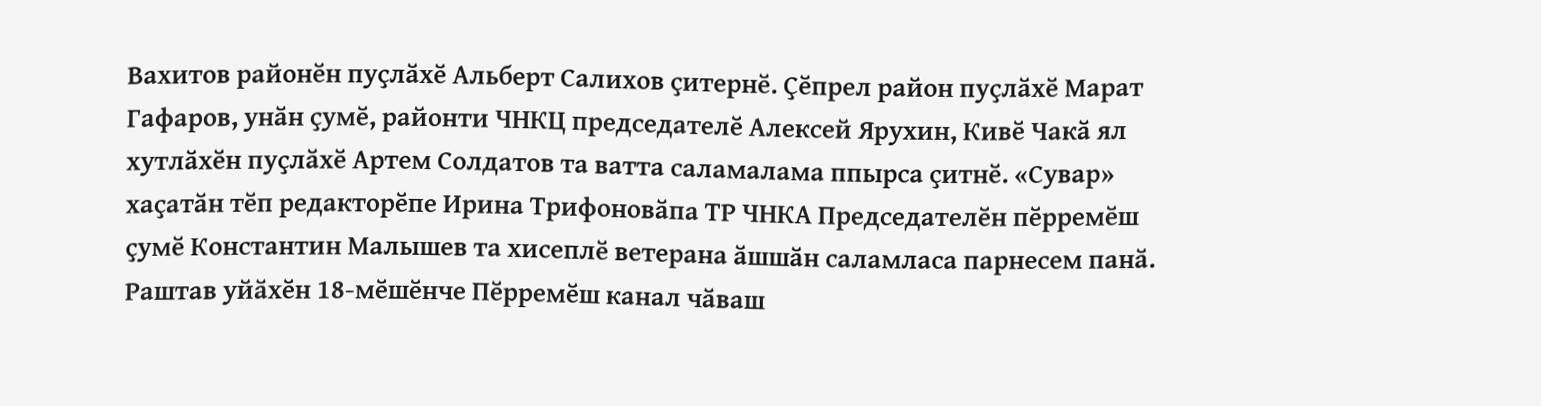Вахитов районӗн пуҫлӑхӗ Альберт Салихов ҫитернӗ. Ҫӗпрел район пуҫлӑхӗ Марат Гафаров, унӑн ҫумӗ, районти ЧНКЦ председателӗ Алексей Ярухин, Кивӗ Чакӑ ял хутлӑхӗн пуҫлӑхӗ Артем Солдатов та ватта саламалама ппырса ҫитнӗ. «Сувар» хаҫатӑн тӗп редакторӗпе Ирина Трифоновӑпа ТР ЧНКА Председателӗн пӗрремӗш ҫумӗ Константин Малышев та хисеплӗ ветерана ӑшшӑн саламласа парнесем панӑ.
Раштав уйӑхӗн 18-мӗшӗнче Пӗрремӗш канал чӑваш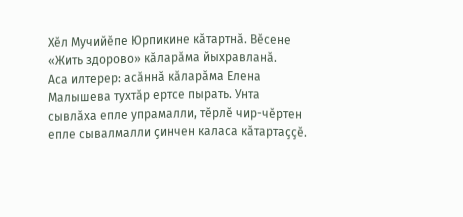Хӗл Мучийӗпе Юрпикине кӑтартнӑ. Вӗсене «Жить здорово» кӑларӑма йыхравланӑ.
Аса илтерер: асӑннӑ кӑларӑма Елена Малышева тухтӑр ертсе пырать. Унта сывлӑха епле упрамалли, тӗрлӗ чир-чӗртен епле сывалмалли ҫинчен каласа кӑтартаҫҫӗ.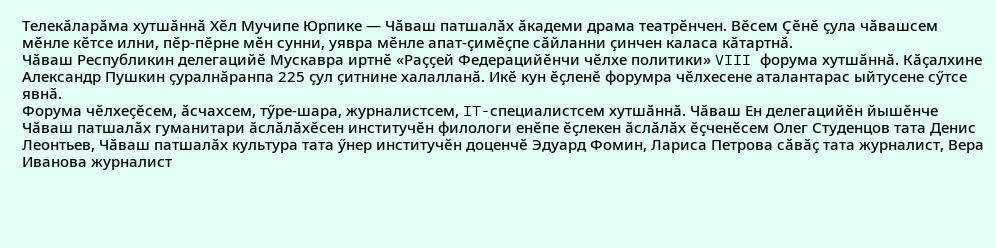Телекӑларӑма хутшӑннӑ Хӗл Мучипе Юрпике — Чӑваш патшалӑх ӑкадеми драма театрӗнчен. Вӗсем Ҫӗнӗ ҫула чӑвашсем мӗнле кӗтсе илни, пӗр-пӗрне мӗн сунни, уявра мӗнле апат-ҫимӗҫпе сӑйланни ҫинчен каласа кӑтартнӑ.
Чӑваш Республикин делегацийӗ Мускавра иртнӗ «Раҫҫей Федерацийӗнчи чӗлхе политики» VIII форума хутшӑннӑ. Кӑҫалхине Александр Пушкин ҫуралнӑранпа 225 ҫул ҫитнине халалланӑ. Икӗ кун ӗҫленӗ форумра чӗлхесене аталантарас ыйтусене сӳтсе явнӑ.
Форума чӗлхеҫӗсем, ӑсчахсем, тӳре-шара, журналистсем, IT-специалистсем хутшӑннӑ. Чӑваш Ен делегацийӗн йышӗнче Чӑваш патшалӑх гуманитари ӑслӑлӑхӗсен институчӗн филологи енӗпе ӗҫлекен ӑслӑлӑх ӗҫченӗсем Олег Студенцов тата Денис Леонтьев, Чӑваш патшалӑх культура тата ӳнер институчӗн доценчӗ Эдуард Фомин, Лариса Петрова сӑвӑҫ тата журналист, Вера Иванова журналист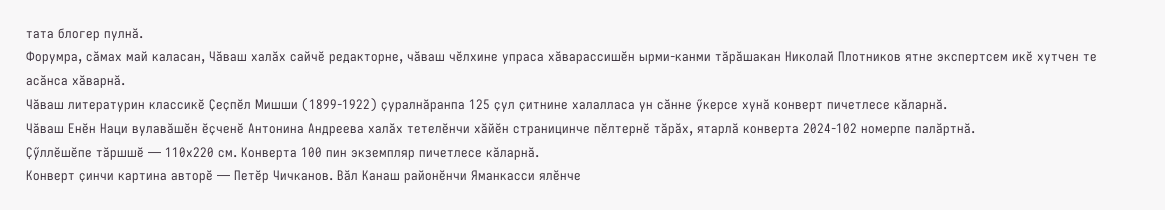тата блогер пулнӑ.
Форумра, сӑмах май каласан, Чӑваш халӑх сайчӗ редакторне, чӑваш чӗлхине упраса хӑварассишӗн ырми-канми тӑрӑшакан Николай Плотников ятне экспертсем икӗ хутчен те асӑнса хӑварнӑ.
Чӑваш литературин классикӗ Ҫеҫпӗл Мишши (1899-1922) ҫуралнӑранпа 125 ҫул ҫитнине халалласа ун сӑнне ӳкерсе хунӑ конверт пичетлесе кӑларнӑ.
Чӑваш Енӗн Наци вулавӑшӗн ӗҫченӗ Антонина Андреева халӑх тетелӗнчи хӑйӗн страницинче пӗлтернӗ тӑрӑх, ятарлӑ конверта 2024-102 номерпе палӑртнӑ.
Ҫӳллӗшӗпе тӑршшӗ — 110х220 см. Конверта 100 пин экземпляр пичетлесе кӑларнӑ.
Конверт ҫинчи картина авторӗ — Петӗр Чичканов. Вӑл Канаш районӗнчи Яманкасси ялӗнче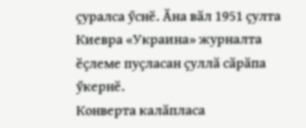ҫуралса ӳснӗ. Ӑна вӑл 1951 ҫулта Киевра «Украина» журналта ӗҫлеме пуҫласан ҫуллӑ сӑрӑпа ӳкернӗ.
Конверта калӑпласа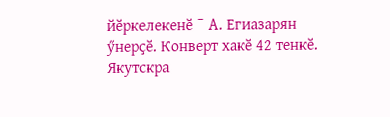йӗркелекенӗ ¯ А. Егиазарян ӳнерҫӗ. Конверт хакӗ 42 тенкӗ.
Якутскра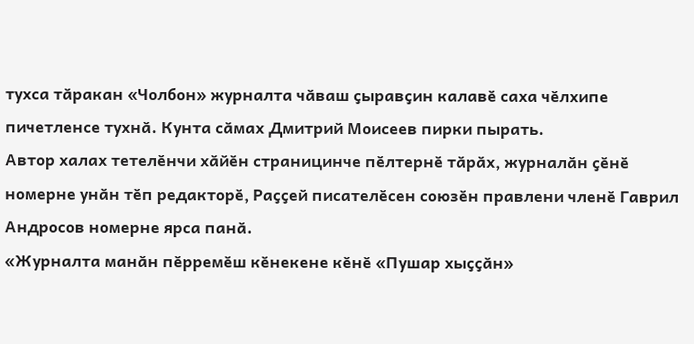тухса тӑракан «Чолбон» журналта чӑваш ҫыравҫин калавӗ саха чӗлхипе пичетленсе тухнӑ. Кунта сӑмах Дмитрий Моисеев пирки пырать.
Автор халах тетелӗнчи хӑйӗн страницинче пӗлтернӗ тӑрӑх, журналӑн ҫӗнӗ номерне унӑн тӗп редакторӗ, Раҫҫей писателӗсен союзӗн правлени членӗ Гаврил Андросов номерне ярса панӑ.
«Журналта манӑн пӗрремӗш кӗнекене кӗнӗ «Пушар хыҫҫӑн»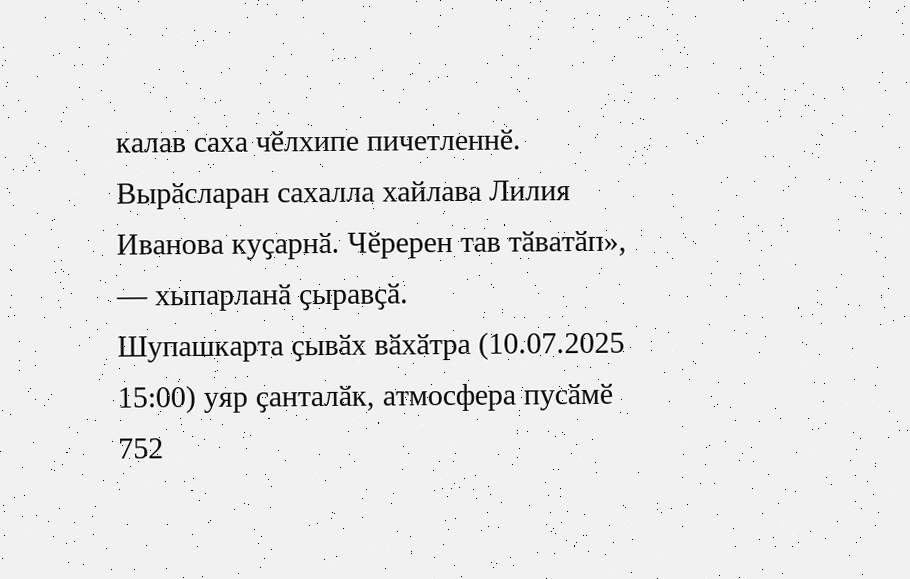калав саха чӗлхипе пичетленнӗ. Вырӑсларан сахалла хайлава Лилия Иванова куҫарнӑ. Чӗререн тав тӑватӑп», — хыпарланӑ ҫыравҫӑ.
Шупашкарта ҫывӑх вӑхӑтра (10.07.2025 15:00) уяр ҫанталӑк, атмосфера пусӑмӗ 752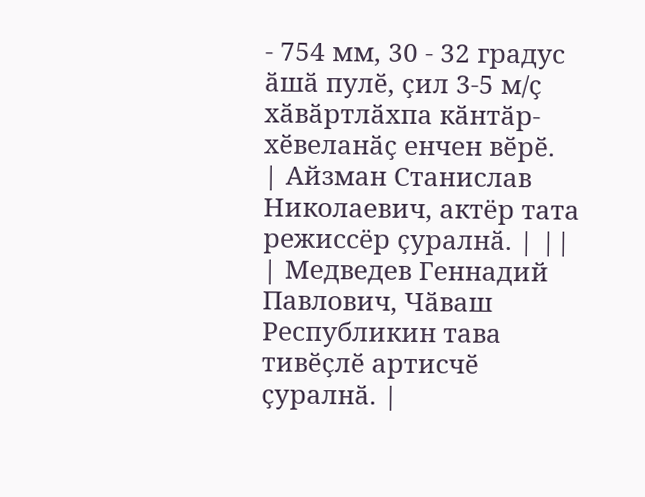- 754 мм, 30 - 32 градус ӑшӑ пулӗ, ҫил 3-5 м/ҫ хӑвӑртлӑхпа кӑнтӑр-хӗвеланӑҫ енчен вӗрӗ.
| Айзман Станислав Николаевич, актёр тата режиссёр ҫуралнӑ. | ||
| Медведев Геннадий Павлович, Чӑваш Республикин тава тивӗҫлӗ артисчӗ ҫуралнӑ. |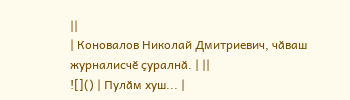||
| Коновалов Николай Дмитриевич, чӑваш журналисчӗ ҫуралнӑ. | ||
![]() | Пулӑм хуш... |